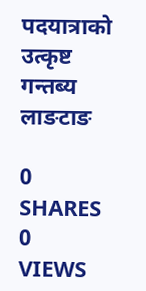पदयात्राको उत्कृष्ट गन्तब्य लाङटाङ

0
SHARES
0
VIEWS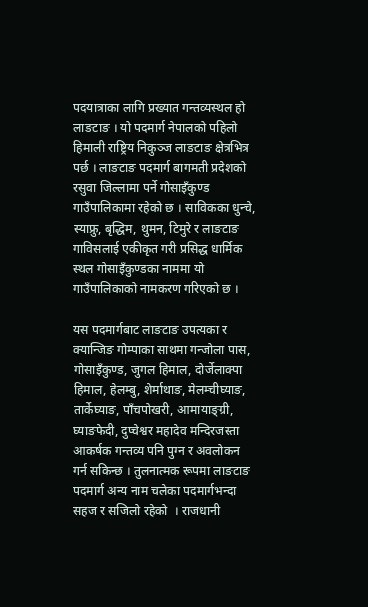पदयात्राका लागि प्रख्यात गन्तव्यस्थल हो लाङटाङ । यो पदमार्ग नेपालको पहिलो हिमाली राष्ट्रिय निकुञ्ज लाङटाङ क्षेत्रभित्र पर्छ । लाङटाङ पदमार्ग बागमती प्रदेशको रसुवा जिल्लामा पर्ने गोसाइँकुण्ड गाउँपालिकामा रहेको छ । साविकका धुन्चे, स्याफ्रु, बृद्धिम, थुमन, टिमुरे र लाङटाङ गाविसलाई एकीकृत गरी प्रसिद्ध धार्मिक स्थल गोसाइँकुण्डका नाममा यो गाउँपालिकाको नामकरण गरिएको छ ।

यस पदमार्गबाट लाङटाङ उपत्यका र क्यान्जिङ गोम्पाका साथमा गन्जोला पास, गोसाइँकुण्ड, जुगल हिमाल, दोर्जेलाक्पा हिमाल, हेलम्बु, शेर्माथाङ, मेलम्चीघ्याङ, तार्केघ्याङ, पाँचपोखरी, आमायाङ्ग्री, घ्याङफेदी, दुप्चेश्वर महादेव मन्दिरजस्ता आकर्षक गन्तव्य पनि पुग्न र अवलोकन गर्न सकिन्छ । तुलनात्मक रूपमा लाङटाङ पदमार्ग अन्य नाम चलेका पदमार्गभन्दा सहज र सजिलो रहेको  । राजधानी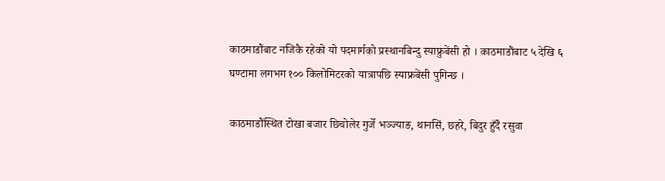काठमाडौंबाट नजिकै रहेको यो पदमार्गको प्रस्थानबिन्दु स्याफ्रुबेंसी हो । काठमाडौंबाट ५ देखि ६ घण्टामा लगभग १०० किलोमिटरको यात्रापछि स्याफ्रबेंसी पुगिन्छ ।

काठमाडौंस्थित टोखा बजार छिचोलेर गुर्जे भञ्ज्याङ, थानसिं, छहरे, बिदुर हुँदै रसुवा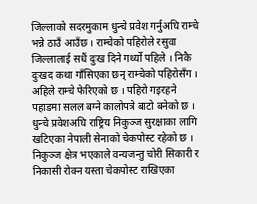जिल्लाको सदरमुकाम धुन्चे प्रवेश गर्नुअघि राम्चे भन्ने ठाउँ आउँछ । राम्चेको पहिरोले रसुवा जिल्लालाई सधैं दुःख दिने गर्थ्यो पहिले । निकै दुःखद कथा गाँसिएका छन् राम्चेको पहिरोसँग । अहिले राम्चे फेरिएको छ । पहिरो गइरहने पहाडमा सलल बग्ने कालोपत्रे बाटो बनेको छ । धुन्चे प्रवेशअघि राष्ट्रिय निकुञ्ज सुरक्षाका लागि खटिएका नेपाली सेनाको चेकपोस्ट रहेको छ । निकुञ्ज क्षेत्र भएकाले वन्यजन्तु चोरी सिकारी र निकासी रोक्न यस्ता चेकपोस्ट राखिएका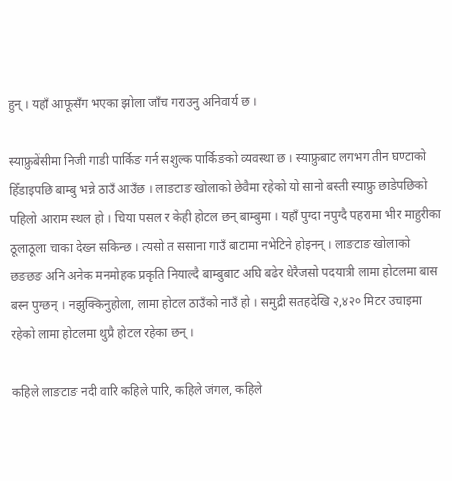हुन् । यहाँ आफूसँग भएका झोला जाँच गराउनु अनिवार्य छ ।

स्याफ्रुबेंसीमा निजी गाडी पार्किङ गर्न सशुल्क पार्किङको व्यवस्था छ । स्याफ्रुबाट लगभग तीन घण्टाको हिँडाइपछि बाम्बु भन्ने ठाउँ आउँछ । लाङटाङ खोलाको छेवैमा रहेको यो सानो बस्ती स्याफ्रु छाडेपछिको पहिलो आराम स्थल हो । चिया पसल र केही होटल छन् बाम्बुमा । यहाँ पुग्दा नपुग्दै पहरामा भीर माहुरीका ठूलाठूला चाका देख्न सकिन्छ । त्यसो त ससाना गाउँ बाटामा नभेटिने होइनन् । लाङटाङ खोलाको छङछङ अनि अनेक मनमोहक प्रकृति नियाल्दै बाम्बुबाट अघि बढेर धेरैजसो पदयात्री लामा होटलमा बास बस्न पुग्छन् । नझुक्किनुहोला, लामा होटल ठाउँको नाउँ हो । समुद्री सतहदेखि २,४२० मिटर उचाइमा रहेको लामा होटलमा थुप्रै होटल रहेका छन् ।

कहिले लाङटाङ नदी वारि कहिले पारि, कहिले जंगल, कहिले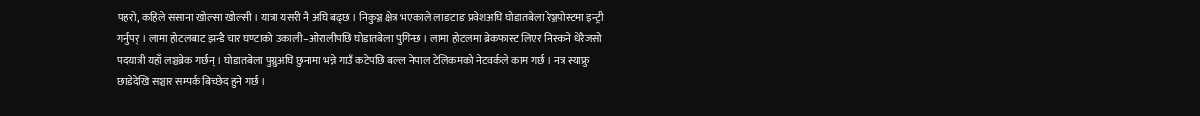पहरो, कहिले ससाना खोल्सा खोल्सी । यात्रा यसरी नै अघि बढ्छ । निकुञ्ज क्षेत्र भएकाले लाङटाङ प्रवेशअघि घोडातबेला रेञ्जपोस्टमा इन्ट्री गर्नुपर् । लामा होटलबाट झन्डै चार घण्टाको उकाली–ओरालीपछि घोडातबेला पुगिन्छ । लामा होटलमा ब्रेकफास्ट लिएर निस्कने धेरैजसो पदयात्री यहाँ लञ्चब्रेक गर्छन् । घोडातबेला पुग्नुअघि छुनामा भन्ने गाउँ कटेपछि बल्ल नेपाल टेलिकमको नेटवर्कले काम गर्छ । नत्र स्याफ्रु छाडेदेखि सञ्चार सम्पर्क बिच्छेद हुने गर्छ ।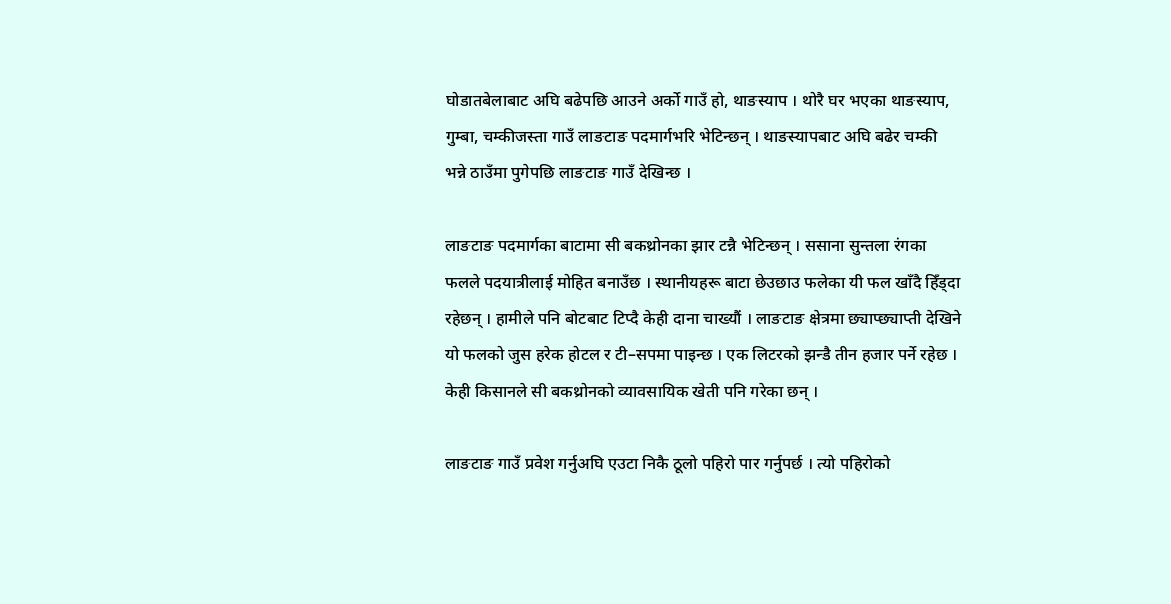घोडातबेलाबाट अघि बढेपछि आउने अर्को गाउँ हो, थाङस्याप । थोरै घर भएका थाङस्याप, गुम्बा, चम्कीजस्ता गाउँ लाङटाङ पदमार्गभरि भेटिन्छन् । थाङस्यापबाट अघि बढेर चम्की भन्ने ठाउँमा पुगेपछि लाङटाङ गाउँ देखिन्छ ।

लाङटाङ पदमार्गका बाटामा सी बकथ्रोनका झार टन्नै भेटिन्छन् । ससाना सुन्तला रंगका फलले पदयात्रीलाई मोहित बनाउँछ । स्थानीयहरू बाटा छेउछाउ फलेका यी फल खाँदै हिँड्दा रहेछन् । हामीले पनि बोटबाट टिप्दै केही दाना चाख्यौं । लाङटाङ क्षेत्रमा छ्याप्छ्याप्ती देखिने यो फलको जुस हरेक होटल र टी–सपमा पाइन्छ । एक लिटरको झन्डै तीन हजार पर्ने रहेछ । केही किसानले सी बकथ्रोनको व्यावसायिक खेती पनि गरेका छन् ।

लाङटाङ गाउँ प्रवेश गर्नुअघि एउटा निकै ठूलो पहिरो पार गर्नुपर्छ । त्यो पहिरोको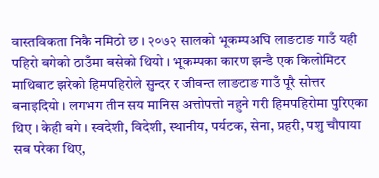वास्तविकता निकै नमिठो छ । २०७२ सालको भूकम्पअघि लाङटाङ गाउँ यही पहिरो बगेको ठाउँमा बसेको थियो । भूकम्पका कारण झन्डै एक किलोमिटर माथिबाट झरेको हिमपहिरोले सुन्दर र जीवन्त लाङटाङ गाउँ पूरै सोत्तर बनाइदियो । लगभग तीन सय मानिस अत्तोपत्तो नहुने गरी हिमपहिरोमा पुरिएका थिए । केही बगे । स्वदेशी, विदेशी, स्थानीय, पर्यटक, सेना, प्रहरी, पशु चौपाया सब परेका थिए,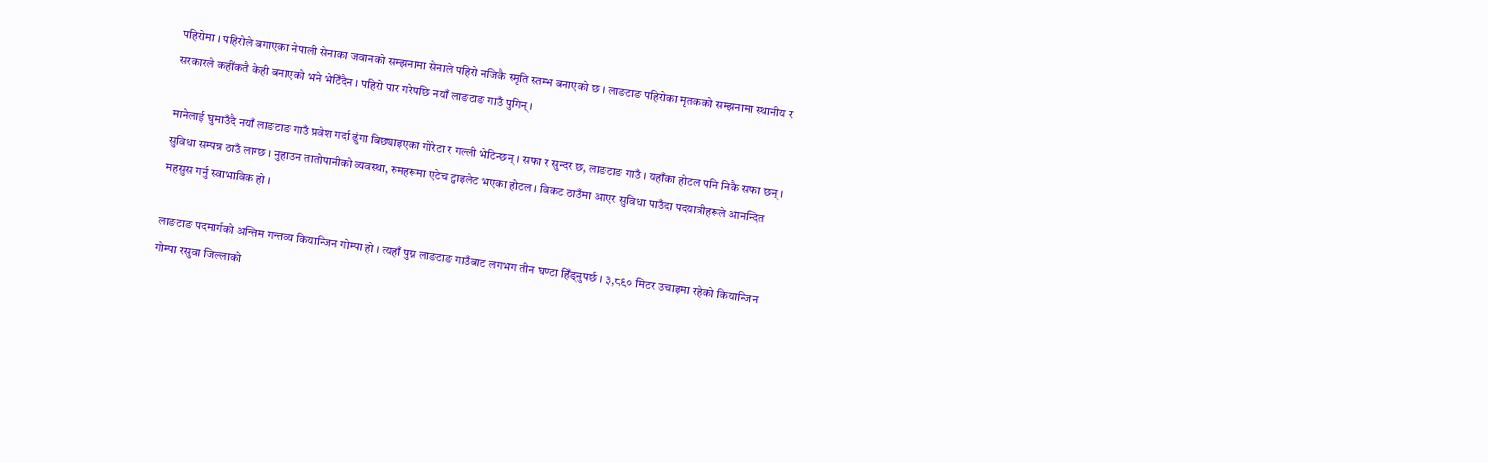पहिरोमा । पहिरोले बगाएका नेपाली सेनाका जवानको सम्झनामा सेनाले पहिरो नजिकै स्मृति स्तम्भ बनाएको छ । लाङटाङ पहिरोका मृतकको सम्झनामा स्थानीय र सरकारले कहींकतै केही बनाएको भने भेटिँदैन । पहिरो पार गरेपछि नयाँ लाङटाङ गाउँ पुगिन् ।

मानेलाई घुमाउँदै नयाँ लाङटाङ गाउँ प्रवेश गर्दा ढुंगा बिछ्याइएका गोरेटा र गल्ली भेटिन्छन् । सफा र सुन्दर छ, लाङटाङ गाउँ । यहाँका होटल पनि निकै सफा छन् । सुविधा सम्पन्न ठाउँ लाग्छ । नुहाउन तातोपानीको व्यवस्था, रुमहरूमा एटेच ट्वाइलेट भएका होटल । विकट ठाउँमा आएर सुविधा पाउँदा पदयात्रीहरूले आनन्दित महसुस गर्नु स्वाभाविक हो ।

लाङटाङ पदमार्गको अन्तिम गन्तव्य कियान्जिन गोम्पा हो । त्यहाँ पुग्न लाङटाङ गाउँबाट लगभग तीन घण्टा हिँड्नुपर्छ । ३,८९० मिटर उचाइमा रहेको कियान्जिन गोम्पा रसुवा जिल्लाको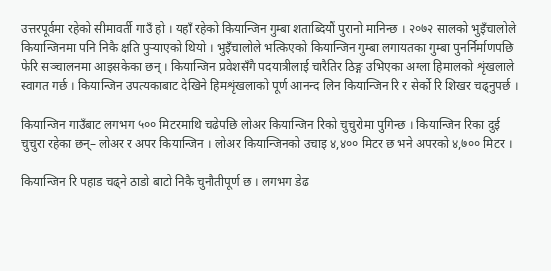उत्तरपूर्वमा रहेको सीमावर्ती गाउँ हो । यहाँ रहेको कियान्जिन गुम्बा शताब्दियौं पुरानो मानिन्छ । २०७२ सालको भुइँचालोले कियान्जिनमा पनि निकै क्षति पुर्‍याएको थियो । भुइँचालोले भत्किएको कियान्जिन गुम्बा लगायतका गुम्बा पुनर्निर्माणपछि फेरि सञ्चालनमा आइसकेका छन् । कियान्जिन प्रवेशसँगै पदयात्रीलाई चारैतिर ठिङ्ग उभिएका अग्ला हिमालको शृंखलाले स्वागत गर्छ । कियान्जिन उपत्यकाबाट देखिने हिमशृंखलाको पूर्ण आनन्द लिन कियान्जिन रि र सेर्को रि शिखर चढ्नुपर्छ ।

कियान्जिन गाउँबाट लगभग ५०० मिटरमाथि चढेपछि लोअर कियान्जिन रिको चुचुरोमा पुगिन्छ । कियान्जिन रिका दुई चुचुरा रहेका छन्– लोअर र अपर कियान्जिन । लोअर कियान्जिनको उचाइ ४,४०० मिटर छ भने अपरको ४,७०० मिटर ।

कियान्जिन रि पहाड चढ्ने ठाडो बाटो निकै चुनौतीपूर्ण छ । लगभग डेढ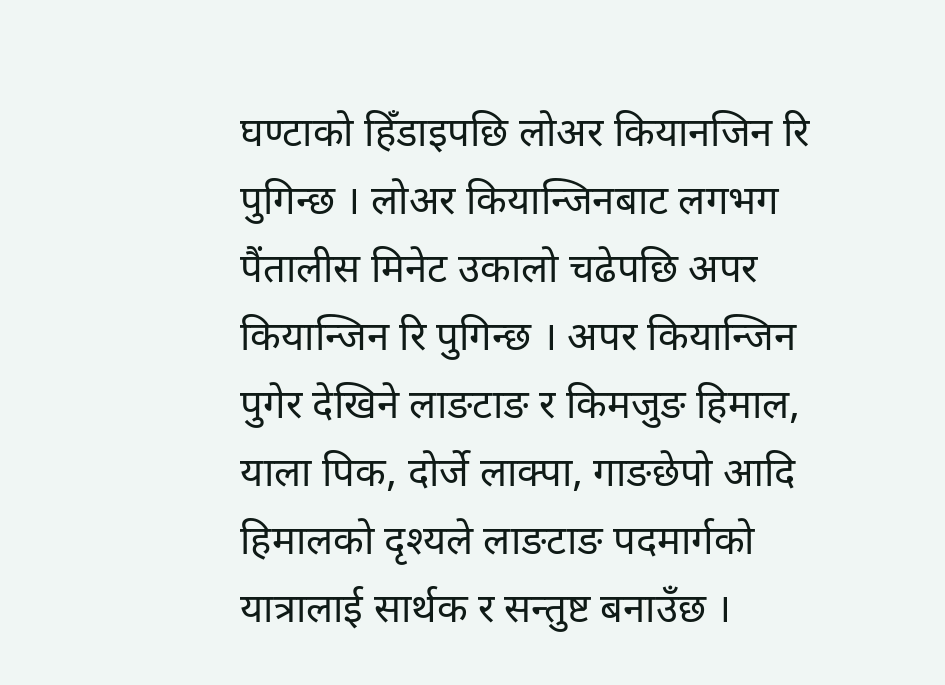घण्टाको हिँडाइपछि लोअर कियानजिन रि पुगिन्छ । लोअर कियान्जिनबाट लगभग पैंतालीस मिनेट उकालो चढेपछि अपर कियान्जिन रि पुगिन्छ । अपर कियान्जिन पुगेर देखिने लाङटाङ र किमजुङ हिमाल, याला पिक, दोर्जे लाक्पा, गाङछेपो आदि हिमालको दृश्यले लाङटाङ पदमार्गको यात्रालाई सार्थक र सन्तुष्ट बनाउँछ ।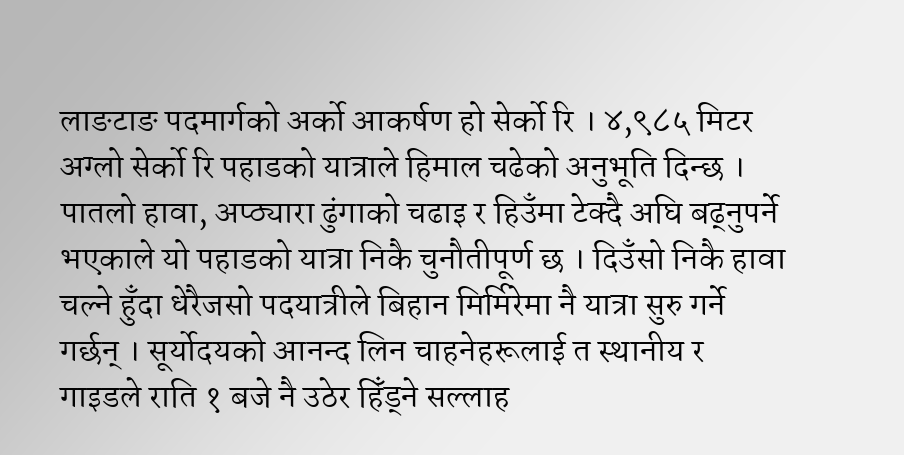लाङटाङ पदमार्गको अर्को आकर्षण हो सेर्को रि । ४,९८५ मिटर अग्लो सेर्को रि पहाडको यात्राले हिमाल चढेको अनुभूति दिन्छ । पातलो हावा, अप्ठ्यारा ढुंगाको चढाइ र हिउँमा टेक्दै अघि बढ्नुपर्ने भएकाले यो पहाडको यात्रा निकै चुनौतीपूर्ण छ । दिउँसो निकै हावा चल्ने हुँदा धेरैजसो पदयात्रीले बिहान मिर्मिरेमा नै यात्रा सुरु गर्ने गर्छन् । सूर्योदयको आनन्द लिन चाहनेहरूलाई त स्थानीय र गाइडले राति १ बजे नै उठेर हिँड्ने सल्लाह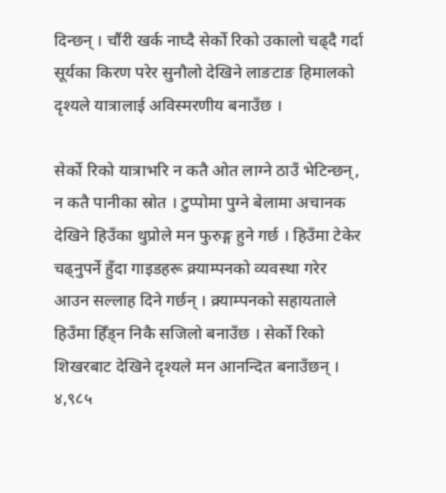दिन्छन् । चौंरी खर्क नाघ्दै सेर्को रिको उकालो चढ्दै गर्दा सूर्यका किरण परेर सुनौलो देखिने लाङटाङ हिमालको दृश्यले यात्रालाई अविस्मरणीय बनाउँछ ।

सेर्को रिको यात्राभरि न कतै ओत लाग्ने ठाउँ भेटिन्छन्, न कतै पानीका स्रोत । टुप्पोमा पुग्ने बेलामा अचानक देखिने हिउँका थुप्रोले मन फुरुङ्ग हुने गर्छ । हिउँमा टेकेर चढ्नुपर्ने हुँदा गाइडहरू क्र्याम्पनको व्यवस्था गरेर आउन सल्लाह दिने गर्छन् । क्र्याम्पनको सहायताले हिउँमा हिँड्न निकै सजिलो बनाउँछ । सेर्को रिको शिखरबाट देखिने दृश्यले मन आनन्दित बनाउँछन् । ४,९८५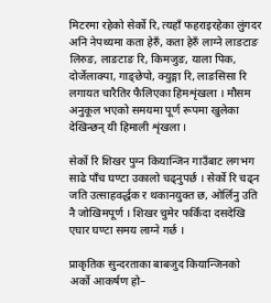मिटरमा रहेको सेर्को रि, त्यहाँ फहराइरहेका लुंगदर अनि नेपथ्यमा कता हेरुँ, कता हेरुँ लाग्ने लाङटाङ लिरुङ, लाङटाङ रि, किमजुङ, याला पिक, दोर्जेलाक्पा, गाङ्छेपो, क्युङ्गा रि, लाङसिसा रि लगायत चारैतिर फैलिएका हिमशृंखला । मौसम अनुकूल भएको समयमा पूर्ण रूपमा खुलेका देखिन्छन् यी हिमाली शृंखला ।

सेर्को रि शिखर पुग्न कियान्जिन गाउँबाट लगभग साढे पाँच घण्टा उकालो चढ्नुपर्छ । सेर्को रि चढ्न जति उत्साहवर्द्धक र थकानयुक्त छ, ओर्लिनु उति नै जोखिमपूर्ण । शिखर चुमेर फर्किंदा दसदेखि एघार घण्टा समय लाग्ने गर्छ ।

प्राकृतिक सुन्दरताका बाबजुद कियान्जिनको अर्को आकर्षण हो–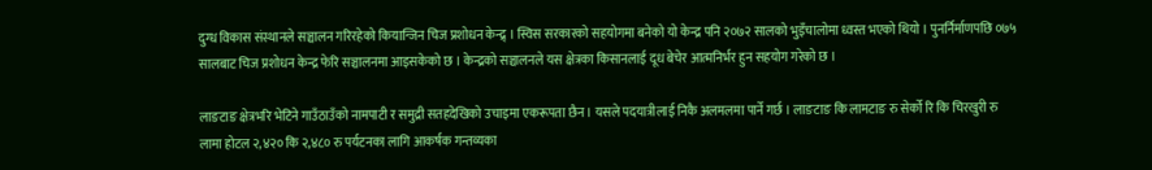दुग्ध विकास संस्थानले सञ्चालन गरिरहेको कियान्जिन चिज प्रशोधन केन्द्र् । स्विस सरकारको सहयोगमा बनेको यो केन्द्र पनि २०७२ सालको भुइँचालोमा ध्वस्त भएको थियो । पुनर्निर्माणपछि ०७५ सालबाट चिज प्रशोधन केन्द्र फेरि सञ्चालनमा आइसकेको छ । केन्द्रको सञ्चालनले यस क्षेत्रका किसानलाई दूध बेचेर आत्मनिर्भर हुन सहयोग गरेको छ ।

लाङटाङ क्षेत्रभरि भेटिने गाउँठाउँको नामपाटी र समुद्री सतहदेखिको उचाइमा एकरूपता छैन । यसले पदयात्रीलाई निकै अलमलमा पार्ने गर्छ । लाङटाङ कि लामटाङ रु सेर्को रि कि चिरखुरी रु लामा होटल २,४२० कि २,४८० रु पर्यटनका लागि आकर्षक गन्तव्यका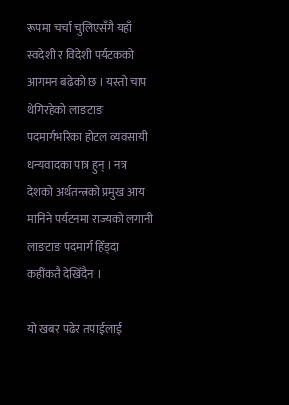रूपमा चर्चा चुलिएसँगै यहाँ स्वदेशी र विदेशी पर्यटकको आगमन बढेको छ । यस्तो चाप थेगिरहेको लाङटाङ पदमार्गभरिका होटल व्यवसायी धन्यवादका पात्र हुन् । नत्र देशको अर्थतन्त्रको प्रमुख आय मानिने पर्यटनमा राज्यको लगानी लाङटाङ पदमार्ग हिँड्दा कहींकतै देखिँदैन ।

यो खबर पढेर तपाईलाई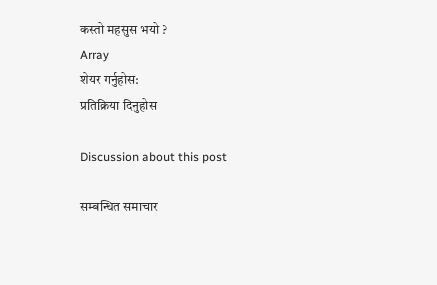कस्तो महसुस भयो ?
Array
शेयर गर्नुहोस:
प्रतिक्रिया दिनुहोस

Discussion about this post

सम्बन्धित समाचार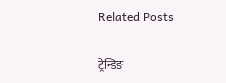Related Posts

ट्रेन्डिङ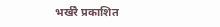भर्खरै प्रकाशित